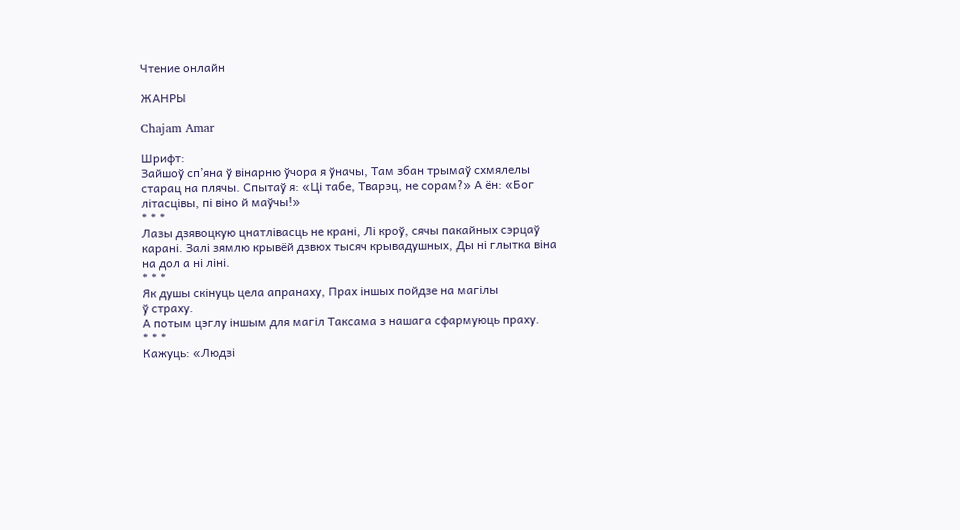Чтение онлайн

ЖАНРЫ

Chajam Amar

Шрифт:
Зайшоў сп’яна ў вінарню ўчора я ўначы, Там збан трымаў схмялелы старац на плячы. Спытаў я: «Ці табе, Тварэц, не сорам?» А ён: «Бог літасцівы, пі віно й маўчы!»
* * *
Лазы дзявоцкую цнатлівасць не крані, Лі кроў, сячы пакайных сэрцаў карані. Залі зямлю крывёй дзвюх тысяч крывадушных, Ды ні глытка віна на дол а ні ліні.
* * *
Як душы скінуць цела апранаху, Прах іншых пойдзе на магілы
ў страху.
А потым цэглу іншым для магіл Таксама з нашага сфармуюць праху.
* * *
Кажуць: «Людзі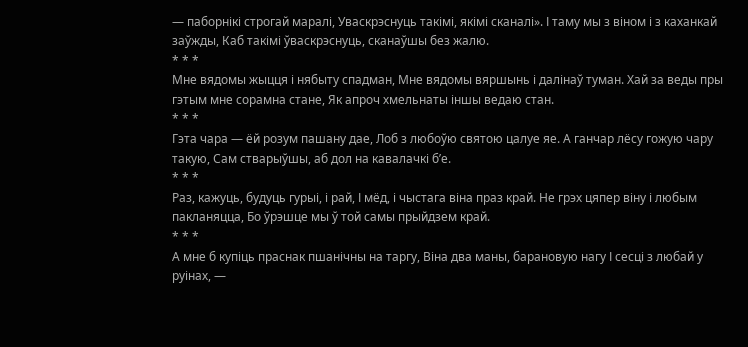— паборнікі строгай маралі, Уваскрэснуць такімі, якімі сканалі». І таму мы з віном і з каханкай заўжды, Каб такімі ўваскрэснуць, сканаўшы без жалю.
* * *
Мне вядомы жыцця і нябыту спадман, Мне вядомы вяршынь і далінаў туман. Хай за веды пры гэтым мне сорамна стане, Як апроч хмельнаты іншы ведаю стан.
* * *
Гэта чара — ёй розум пашану дае, Лоб з любоўю святою цалуе яе. А ганчар лёсу гожую чару такую, Сам стварыўшы, аб дол на кавалачкі б’е.
* * *
Раз, кажуць, будуць гурыі, і рай, І мёд, і чыстага віна праз край. Не грэх цяпер віну і любым пакланяцца, Бо ўрэшце мы ў той самы прыйдзем край.
* * *
А мне б купіць праснак пшанічны на таргу, Віна два маны, барановую нагу І сесці з любай у руінах, —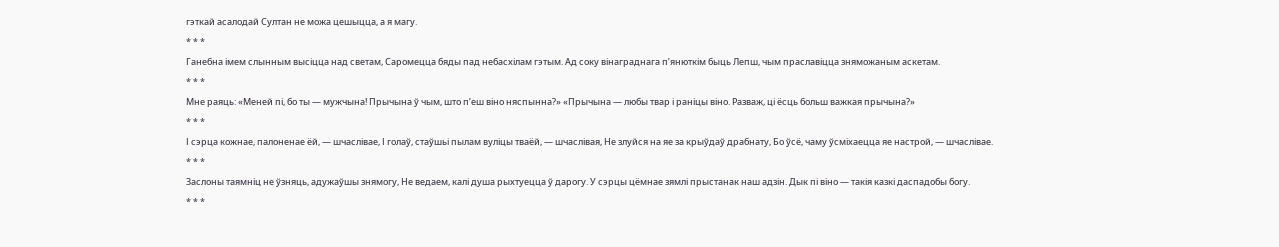гэткай асалодай Султан не можа цешыцца, а я магу.
* * *
Ганебна імем слынным высіцца над светам, Саромецца бяды пад небасхілам гэтым. Ад соку вінаграднага п’янюткім быць Лепш, чым праславіцца зняможаным аскетам.
* * *
Мне раяць: «Меней пі, бо ты — мужчына! Прычына ў чым, што п’еш віно няспынна?» «Прычына — любы твар і раніцы віно. Разваж, ці ёсць больш важкая прычына?»
* * *
І сэрца кожнае, палоненае ёй, — шчаслівае, І голаў, стаўшьі пылам вуліцы тваёй, — шчаслівая, Не злуйся на яе за крыўдаў драбнату, Бо ўсё, чаму ўсміхаецца яе настрой, — шчаслівае.
* * *
Заслоны таямніц не ўзняць, адужаўшы знямогу, Не ведаем, калі душа рыхтуецца ў дарогу. У сэрцы цёмнае зямлі прыстанак наш адзін. Дык пі віно — такія казкі даспадобы богу.
* * *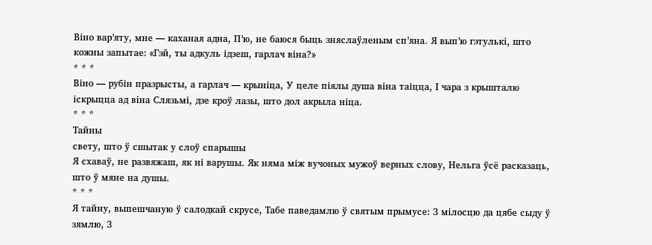Віно вар’яту, мне — каханая адна, П’ю, не баюся быць зняслаўленым сп’яна. Я вып’ю гэтулькі, што кожны запытае: «Гэй, ты адкуль ідзеш, гарлач віна?»
* * *
Віно — рубін празрысты, а гарлач — крыніца, У целе піялы душа віна таіцца, І чара з крышталю іскрыцца ад віна Слязьмі, дзе кроў лазы, што дол акрыла ніца.
* * *
Тайны
свету, што ў сшытак у слоў спарышы
Я схаваў, не развяжаш, як ні варушы. Як няма між вучоных мужоў верных слову, Нельга ўсё расказаць, што ў мяне на душы.
* * *
Я тайну, выпешчаную ў салодкай скрусе, Табе паведамлю ў святым прымусе: З мілосцю да цябе сыду ў зямлю, З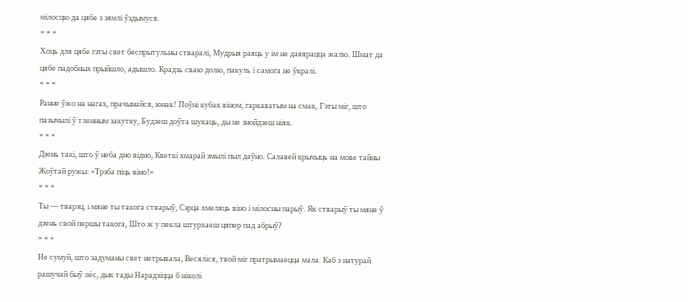мілосцю да цябе з зямлі ўздымуся.
* * *
Хоць для цябе гэты свет беспрытульны стваралі, Мудрыя раяць у ім не давярацца жалю. Шмат да цябе падобных прыйшло, адышло. Крадзь сваю долю, пакуль і самога не ўкралі.
* * *
Ранне ўжо на нагах, прачынайся, юнак! Поўні кубак віном, гаркаватым на смак, Гэты міг, што пазычылі ў тленным закутку, Будзеш доўта шукаць, ды не знойдзеш ніяк.
* * *
Дзень такі, што ў неба дно відно, Кветкі хмарай змылі пыл даўно. Салавей крычыць на мове тайны Жоўтай ружы: «Трэба піць віно!»
* * *
Ты — тварэц, і мяне ты такога стварыў, Сэрца хмеляць віно і мілосны парыў. Як стварыў ты мяне ў дзень свой першы такога, Што ж у пекла штурхаеш цяпер пад абрыў?
* * *
Не сумуй, што задуманы свет нетрывала, Весяліся, твой міг пратрымаецца мала. Каб з натурай рашучай быў лёс, дык тады Нарадзіцца б ніколі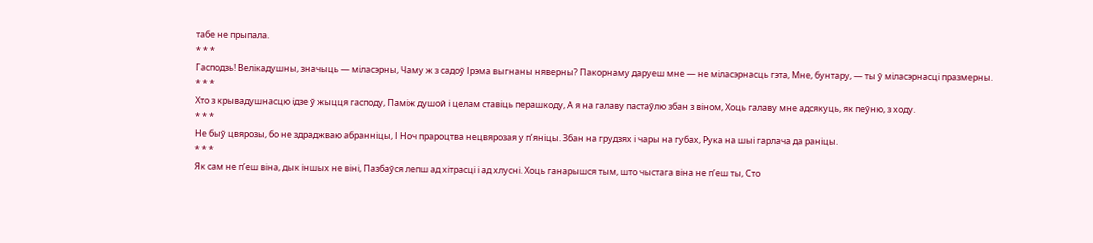табе не прыпала.
* * *
Гасподзь! Велікадушны, значыць — міласэрны, Чаму ж з садоў Ірэма выгнаны няверны? Пакорнаму даруеш мне — не міласэрнасць гэта, Мне, бунтару, — ты ў міласэрнасці празмерны.
* * *
Хто з крывадушнасцю ідзе ў жыцця гасподу, Паміж душой і целам ставіць перашкоду, А я на галаву пастаўлю збан з віном, Хоць галаву мне адсякуць, як пеўню, з ходу.
* * *
Не быў цвярозы, бо не здраджваю абранніцы, І Ноч прароцтва нецвярозая у п’яніцы. Збан на грудзях і чары на губах, Рука на шыі гарлача да раніцы.
* * *
Як сам не п’еш віна, дык іншых не віні, Пазбаўся лепш ад хітрасці і ад хлусні. Хоць ганарышся тым, што чыстага віна не п’еш ты, Сто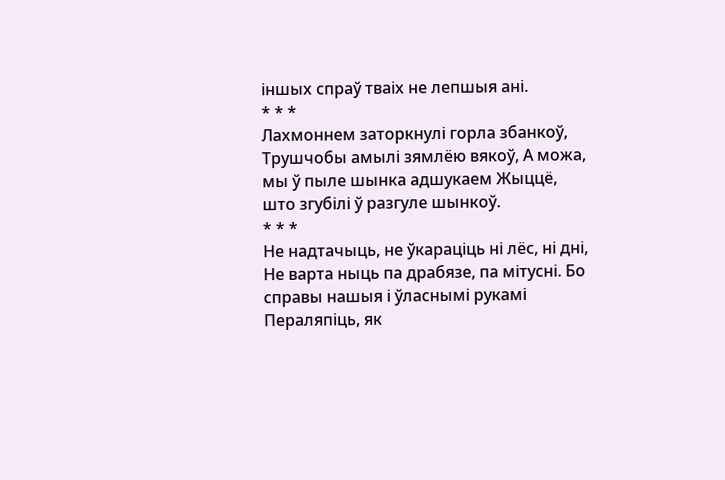іншых спраў тваіх не лепшыя ані.
* * *
Лахмоннем заторкнулі горла збанкоў, Трушчобы амылі зямлёю вякоў, А можа, мы ў пыле шынка адшукаем Жыццё, што згубілі ў разгуле шынкоў.
* * *
Не надтачыць, не ўкараціць ні лёс, ні дні, Не варта ныць па драбязе, па мітусні. Бо справы нашыя і ўласнымі рукамі Пераляпіць, як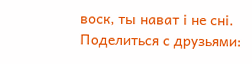воск, ты нават і не сні.
Поделиться с друзьями: